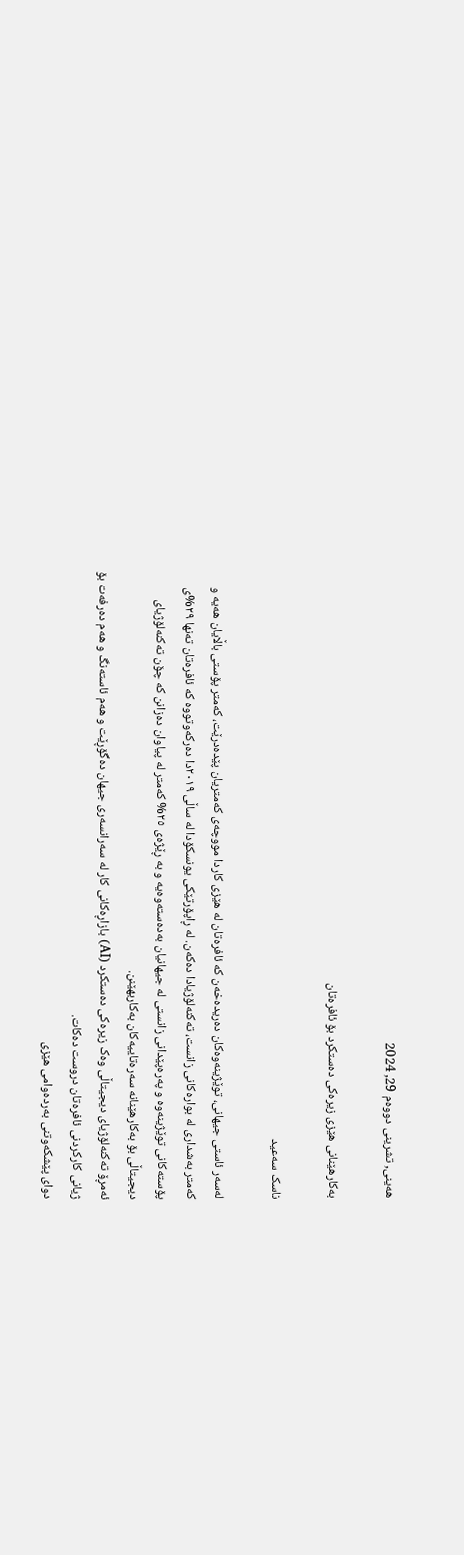هه‌ینی, تشرینی دووه‌م 29, 2024

بەکارهێنانی هێزی زیرەکی دەستکرد بۆ ئافره‌تان

ناسک سەعید

لەسەر ئاستی جیهانی، توێژینەوەکان دەریدەخەن کە ئافره‌تان لە هێزی کاردا مووچەی کەمتریان پێدەدرێت، کەمتر پۆستی باڵایان هەیە و کەمتر بەشداری لە بوارەکانی زانست، تەکنەلۆژیادا ده‌كه‌ن. لە ڕاپۆرتێکی یونسکۆدا لە ساڵی ٢٠١٩دا دەرکەوتووە کە ئافره‌تان تەنها ٢٩%ی پۆستەکانی توێژینەوە و پەرەپێدانی زانستی لە جیهانیان به‌ده‌سته‌وه‌یه‌ و بە ڕێژەی ٢٥% کەمتر لە پیاوان ده‌زانن كه‌ چۆن تەکنەلۆژیای دیجیتاڵی بۆ بەکارهێنانە سەرەتاییەکان بەکاربهێنن.
ئەمڕۆ تەکنەلۆژیای دیجیتاڵی وەک زیرەکی دەستکرد (AI) بازاڕەکانی کار لە سەرانسەری جیهان دەگۆڕێت و هەم ئاسته‌نگ و هەم دەرفەت بۆ ژیانی کارکردنی ئافره‌تان دروست دەکات.
دوای پێشكه‌وتنی به‌رده‌وامی هێزی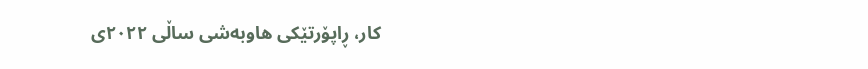کار، ڕاپۆرتێکی هاوبەشی ساڵی ٢٠٢٢ی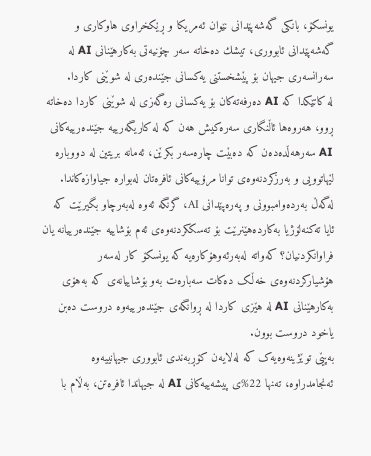یونسکۆ، بانکی گەشەپێدانی نێوان ئەمریکا و ڕێکخراوی هاوکاری و گەشەپێدانی ئابووری، تیشك دەخاتە سەر چۆنیەتی بەکارهێنانی AI لە سەرانسەری جیهان بۆ پێشخستنی یەکسانی جێندەری لە شوێنی کاردا.
لە کاتێکدا کە AI دەرفەتەکان بۆ یەکسانی ره‌گه‌زی لە شوێنی کاردا دەخاتە ڕوو، هەروەها ئاڵنگاری سەرەکیش هەن کە لە کاریگەرییە جێندەرییەکانی AI سەرهەڵدەدەن کە دەبێت چارەسەر بکرێن، ئەمانە بریتین لە دووبارە لێهاتوویی و بەرزکردنەوەی توانا مرۆییه‌كانی ئافره‌تان له‌بواره‌ جیاوازه‌كاندا.
لەگەڵ بەردەوامبوونی و پەرەپێدانی AI، گرنگە ئه‌وه‌ لەبەرچاو بگیرێت کە ئایا تەکنەلۆژیا بەکاردەهێنرێت بۆ تەسککردنەوەی ئەم بۆشاییە جێندەرییانە یان فراوانکردنیان؟ كه‌واته‌ له‌به‌رئه‌وهۆكاره‌یه‌ كه‌ یونسکۆ کار لەسەر هۆشیارکردنەوەی خەڵک دەکات سەبارەت بەو بۆشاییانه‌ی کە بەهۆی بەکارهێنانی AI لە هێزی کاردا لە ڕوانگەی جێندەرییەوە دروست دەبن یاخود دروست بوون.
بەپێی توێژینەوەیەک کە لەلایەن کۆڕبەندی ئابووری جیهانییەوە ئەنجامدراوە، تەنها 22%ی پیشەییەکانی AI لە جیهاندا ئافره‌تن، بەڵام با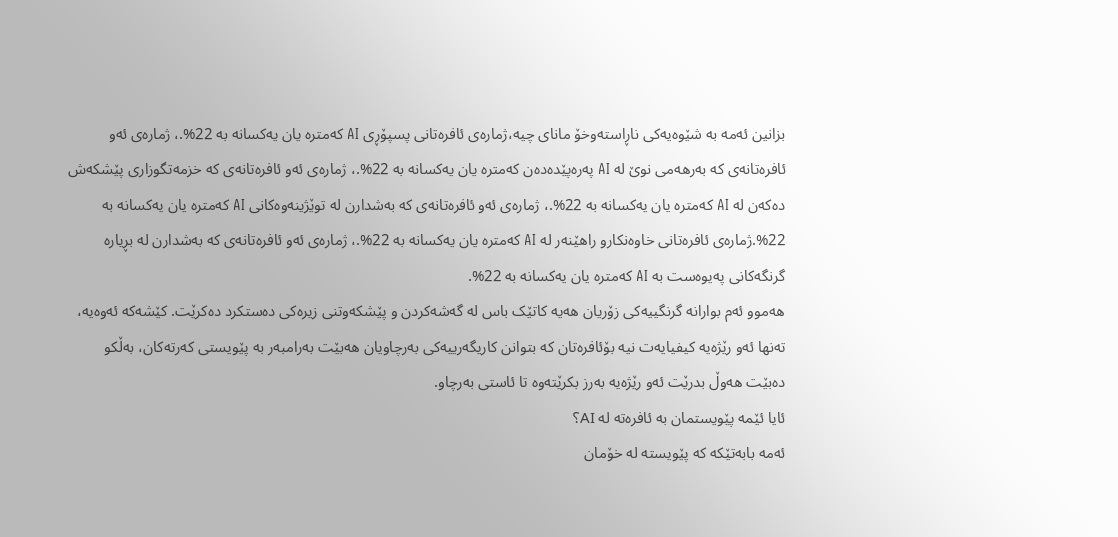بزانین ئەمە بە شێوەیەکی ناڕاستەوخۆ مانای چیه‌،ژمارەی ئافره‌تانی پسپۆڕی AI کەمترە یان یەکسانە بە 22%.، ژمارەی ئەو ئافره‌تانەی کە بەرهەمی نوێ لە AI پەرەپێدەدەن کەمترە یان یەکسانە بە 22%.، ژمارەی ئەو ئافره‌تانەی کە خزمەتگوزاری پێشکەش دەکەن لە AI کەمترە یان یەکسانە بە 22%.، ژمارەی ئەو ئافره‌تانەی کە بەشدارن لە توێژینەوەکانی AI کەمترە یان یەکسانە بە 22%.ژمارەی ئافره‌تانی خاوەنکارو راهێنه‌ر لە AI کەمترە یان یەکسانە بە 22%.، ژمارەی ئەو ئافره‌تانەی کە بەشدارن لە بڕیارە گرنگەکانی پەیوەست بە AI کەمترە یان یەکسانە بە 22%.
هەموو ئەم بوارانە گرنگییەکی زۆریان هەیە کاتێک باس لە گەشەکردن و پێشکەوتنی زیرەکی دەستکرد دەکرێت. کێشەکە ئەوەیە، تەنها ئه‌و رێژه‌یه‌ كیفیایه‌ت نیه‌ بۆئافره‌تان کە بتوانن کاریگەرییەکی بەرچاویان هەبێت بەرامبەر به‌ پێویستی كه‌رته‌كان، به‌ڵكو ده‌بێت هه‌وڵ بدرێت ئه‌و رێژه‌یه‌ به‌رز بكرێته‌وه‌ تا ئاستی به‌رچاو.
ئایا ئێمە پێویستمان بە ئافره‌تە لە AI؟
ئەمە بابه‌تێكه‌ کە پێویستە لە خۆمان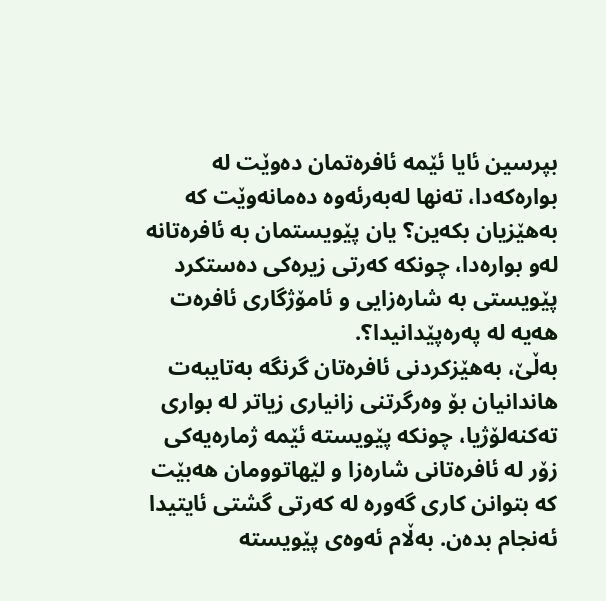بپرسین ئایا ئێمە ئافره‌تمان دەوێت لە بوارەکەدا، تەنها لەبەرئەوە دەمانەوێت كه‌ بەهێزیان بکەین؟ یان پێویستمان بە ئافره‌تانە لەو بوارەدا، چونکە کەرتی زیرەکی دەستکرد پێویستی بە شارەزایی و ئامۆژگاری ئافره‌ت هەیە لە پەرەپێدانیدا؟.
بەڵێ، بەهێزکردنی ئافره‌تان گرنگە به‌تایبه‌ت هاندانیان بۆ وەرگرتنی زانیاری زیاتر له‌ بواری تەکنەلۆژیا، چونكه‌ پێویستە ئێمە ژمارەیەکی زۆر لە ئافره‌تانی شاره‌زا و لێهاتوومان هەبێت کە بتوانن کاری گه‌وره‌ لە کەرتی گشتی ئایتیدا ئه‌نجام بده‌ن. بەڵام ئەوەی پێویستە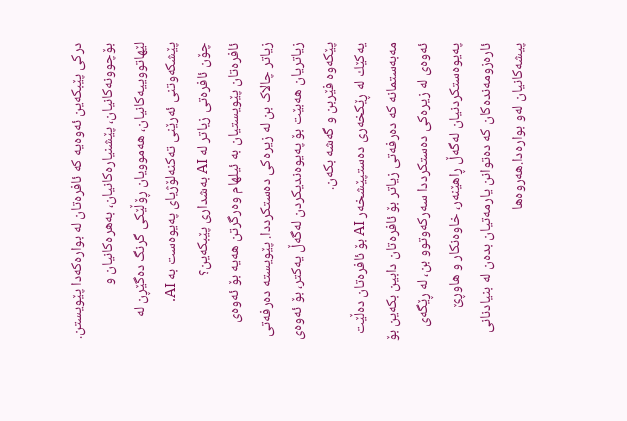درکی پێبکەین ئەوەیە کە ئافره‌تان لە بوارەکەدا پێویستن. بۆچوونەکانیان، پێشنیارەکانیان، بەهرەکانیان و لێهاتووییەکانیان، هەموویان ڕۆڵێکی گرنگ دەگێڕن لە پێشکەوتنی ئەرێنی تەکنەلۆژیای پەیوەست بە AI.
چۆن ئافره‌تی زیاتر لە AI بەشداری پێبکەین؟
ئافره‌تان پێویستیان بە ئیلهام وەرگرتن هەیە بۆ ئەوەی زیاتر چالاک بن لە زیرەکی دەستکرددا. پێویستە دەرفەتی زیاتریان هەبێت بۆ په‌یوه‌ندیكردن لەگەڵ یەکتر، بۆ ئەوەی پێکەوە فێربن و گەشە بکەن.
یه‌كێك له‌ ڕێکخەری دەستپێشخەر AI بۆ ئافره‌تان ده‌ڵێت مه‌به‌ستمانه‌ كه‌ دەرفەتی زیاتر بۆ ئافره‌تان دابین بکەین بۆ ئەوەی لە زیرەکی دەستکرددا سەرکەوتوو بن، لە ڕێگەی پەیوەستکردنیان لەگەڵ ڕاهێنەر، خاوەنکار و هاوڕێ ئارەزومەندەکان کە دەتوانن یارمەتیان بدەن لە بنیادنانی پیشەکانیان لەو بوارەدا.هه‌روه‌ها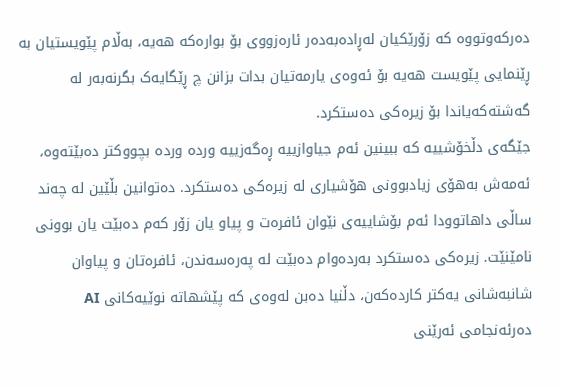دەرکەوتووە کە زۆرێکیان لەڕادەبەدەر ئارەزووی بۆ بواره‌كه‌ هەیە، بەڵام پێویستیان بە ڕێنمایی پێویست هەیە بۆ ئەوەی یارمەتیان بدات بزانن چ ڕێگایەک بگرنەبەر لە گەشتەکەیاندا بۆ زیرەکی دەستکرد.
جێگەی دڵخۆشییە کە ببینین ئەم جیاوازییە ڕەگەزییە وردە وردە بچووکتر دەبێتەوە، ئەمەش بەهۆی زیادبوونی هۆشیاری لە زیرەکی دەستکرد. ده‌توانین بڵێین لە چەند ساڵی داهاتوودا ئەم بۆشاییەی نێوان ئافره‌ت و پیاو یان زۆر كه‌م دەبێت یان بوونی نامێنێت. زیرەکی دەستکرد بەردەوام دەبێت لە پەرەسەندن، ئافره‌تان و پیاوان شانبەشانی یەکتر کاردەکەن، دڵنیا دەبن لەوەی کە پێشهاتە نوێیەکانی AI دەرئەنجامی ئەرێنی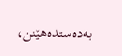بەدەستدەهێنن،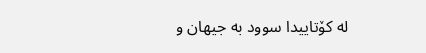لە کۆتاییدا سوود بە جیهان و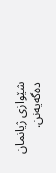شێوازی ژیانمان دەگەیەنن.